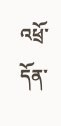འཕྲོ་དོན་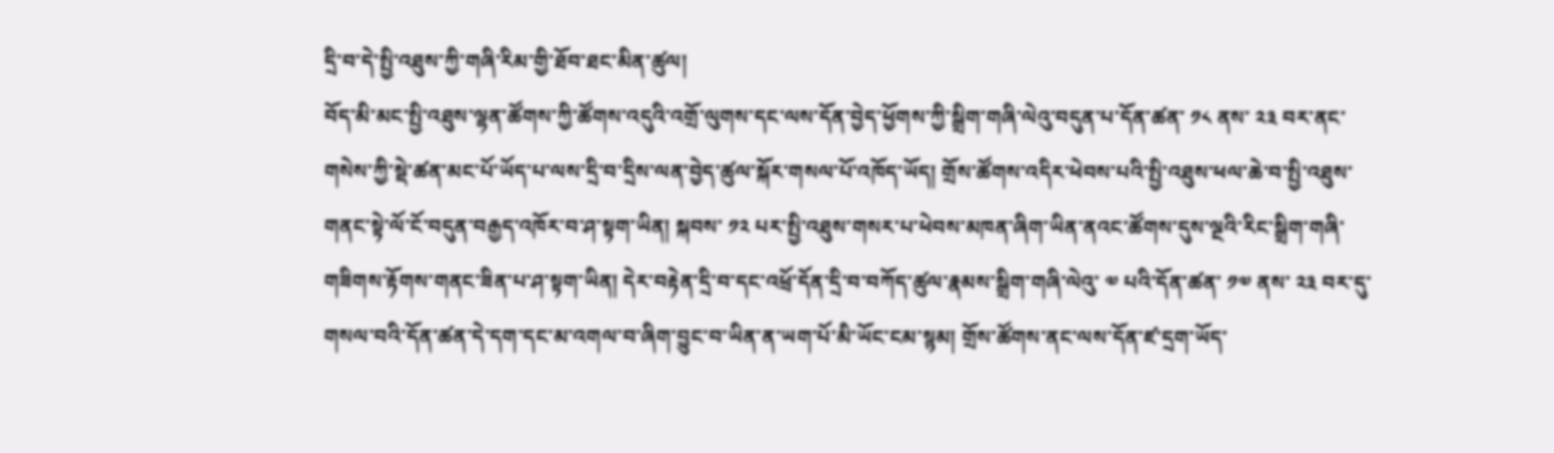དྲི་བ་དེ་སྤྱི་འཐུས་ཀྱི་གཞི་རིམ་གྱི་ཐོབ་ཐང་མིན་ཚུལ།
བོད་མི་མང་སྤྱི་འཐུས་ལྷན་ཚོགས་ཀྱི་ཚོགས་འདུའི་འགྲོ་ལུགས་དང་ལས་དོན་བྱེད་ཕྱོགས་ཀྱི་སྒྲིག་གཞི་ལེའུ་བདུན་པ་དོན་ཚན་ ༡༨ ནས་ ༢༣ བར་ནང་གསེས་ཀྱི་སྡེ་ཚན་མང་པོ་ཡོད་པ་ལས་དྲི་བ་དྲིས་ལན་བྱེད་ཚུལ་སྐོར་གསལ་པོ་འཁོད་ཡོད། གྲོས་ཚོགས་འདིར་ཕེབས་པའི་སྤྱི་འཐུས་ཕལ་ཆེ་བ་སྤྱི་འཐུས་གནང་སྟེ་ལོ་ངོ་བདུན་བརྒྱད་འཁོར་བ་ཤ་སྟག་ཡིན། སྐབས་ ༡༢ པར་སྤྱི་འཐུས་གསར་པ་ཕེབས་མཁན་ཞིག་ཡིན་ནའང་ཚོགས་དུས་ལྔའི་རིང་སྒྲིག་གཞི་གཟིགས་རྟོགས་གནང་ཟིན་པ་ཤ་སྟག་ཡིན། དེར་བརྟེན་དྲི་བ་དང་འཕྲོ་དོན་དྲི་བ་བཀོད་ཚུལ་རྣམས་སྒྲིག་གཞི་ལེའུ་ ༧ པའི་དོན་ཚན་ ༡༧ ནས་ ༢༣ བར་དུ་གསལ་བའི་དོན་ཚན་དེ་དག་དང་མ་འགལ་བ་ཞིག་བྱུང་བ་ཡིན་ན་ཡག་པོ་མི་ཡོང་ངམ་སྙམ། གྲོས་ཚོགས་ནང་ལས་དོན་ཛ་དྲག་ཡོད་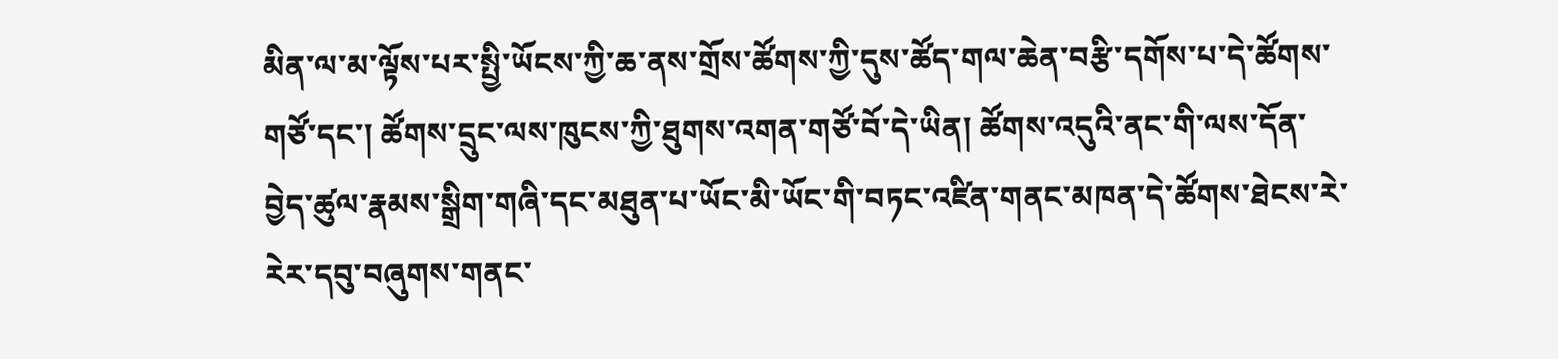མིན་ལ་མ་ལྟོས་པར་སྤྱི་ཡོངས་ཀྱི་ཆ་ནས་གྲོས་ཚོགས་ཀྱི་དུས་ཚོད་གལ་ཆེན་བརྩི་དགོས་པ་དེ་ཚོགས་གཙོ་དང་། ཚོགས་དྲུང་ལས་ཁུངས་ཀྱི་ཐུགས་འགན་གཙོ་བོ་དེ་ཡིན། ཚོགས་འདུའི་ནང་གི་ལས་དོན་བྱེད་ཚུལ་རྣམས་སྒྲིག་གཞི་དང་མཐུན་པ་ཡོང་མི་ཡོང་གི་བཏང་འཛིན་གནང་མཁན་དེ་ཚོགས་ཐེངས་རེ་རེར་དབུ་བཞུགས་གནང་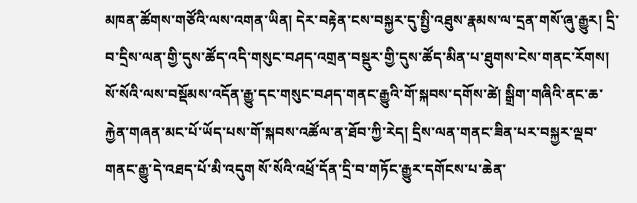མཁན་ཚོགས་གཙོའི་ལས་འགན་ཡིན། དེར་བརྟེན་ངས་བསྐྱར་དུ་སྤྱི་འཐུས་རྣམས་ལ་དྲན་གསོ་ཞུ་རྒྱུར། དྲི་བ་དྲིས་ལན་གྱི་དུས་ཚོད་འདི་གསུང་བཤད་འགྲན་བསྡུར་གྱི་དུས་ཚོད་མིན་པ་ཐུགས་ངེས་གནང་རོགས། སོ་སོའི་ལས་བསྡོམས་འདོན་རྒྱུ་དང་གསུང་བཤད་གནང་རྒྱུའི་གོ་སྐབས་དགོས་ཚེ། སྒྲིག་གཞིའི་ནང་ཆ་རྐྱེན་གཞན་མང་པོ་ཡོད་པས་གོ་སྐབས་འཚོལ་ན་ཐོབ་ཀྱི་རེད། དྲིས་ལན་གནང་ཟིན་པར་བསྐྱར་ལྡབ་གནང་རྒྱུ་དེ་འཐད་པོ་མི་འདུག སོ་སོའི་འཕྲོ་དོན་དྲི་བ་གཏོང་རྒྱུར་དགོངས་པ་ཆེན་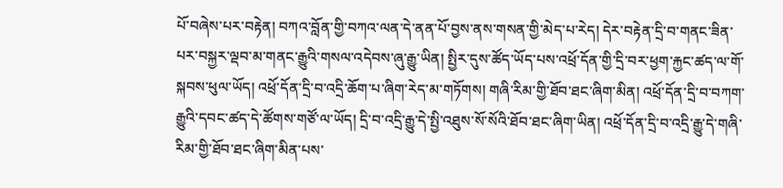པོ་བཞེས་པར་བརྟེན། བཀའ་བློན་གྱི་བཀའ་ལན་དེ་ནན་པོ་བྱས་ནས་གསན་གྱི་མེད་པ་རེད། དེར་བརྟེན་དྲི་བ་གནང་ཟིན་པར་བསྐྱར་ལྡབ་མ་གནང་རྒྱུའི་གསལ་འདེབས་ཞུ་རྒྱུ་ཡིན། སྤྱིར་དུས་ཚོད་ཡོད་པས་འཕྲོ་དོན་གྱི་དྲི་བར་ཕྱག་རྐྱང་ཚད་ལ་གོ་སྐབས་ཕུལ་ཡོད། འཕྲོ་དོན་དྲི་བ་འདྲི་ཆོག་པ་ཞིག་རེད་མ་གཏོགས། གཞི་རིམ་གྱི་ཐོབ་ཐང་ཞིག་མིན། འཕྲོ་དོན་དྲི་བ་བཀག་རྒྱུའི་དབང་ཚད་དེ་ཚོགས་གཙོ་ལ་ཡོད། དྲི་བ་འདྲི་རྒྱུ་དེ་སྤྱི་འཐུས་སོ་སོའི་ཐོབ་ཐང་ཞིག་ཡིན། འཕྲོ་དོན་དྲི་བ་འདྲི་རྒྱུ་དེ་གཞི་རིམ་གྱི་ཐོབ་ཐང་ཞིག་མིན་པས་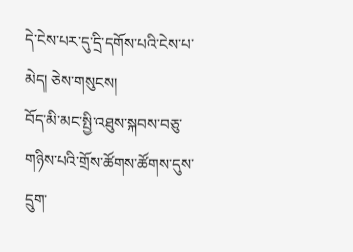དེ་ངེས་པར་དུ་དྲི་དགོས་པའི་ངེས་པ་མེད། ཅེས་གསུངས།
བོད་མི་མང་སྤྱི་འཐུས་སྐབས་བཅུ་གཉིས་པའི་གྲོས་ཚོགས་ཚོགས་དུས་དྲུག་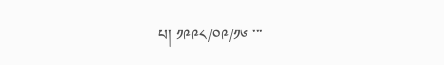པ། ༡༩༩༨/༠༩/༡༦ ་་་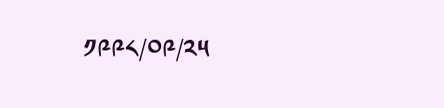༡༩༩༨/༠༩/༢༥